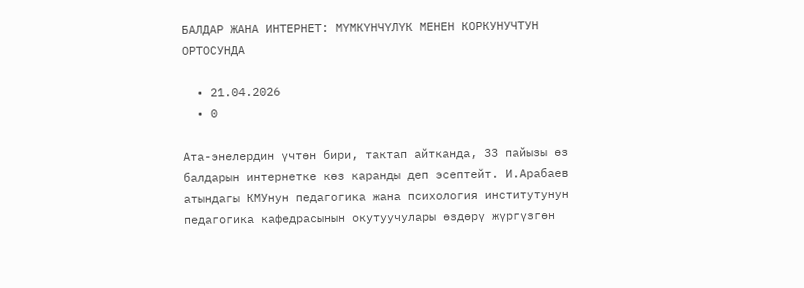БАЛДАР ЖАНА ИНТЕРНЕТ: МҮМКҮНЧҮЛҮК МЕНЕН КОРКУНУЧТУН ОРТОСУНДА

  • 21.04.2026
  • 0

Ата-энелердин үчтөн бири, тактап айтканда, 33 пайызы өз балдарын интернетке көз каранды деп эсептейт. И.Арабаев атындагы КМУнун педагогика жана психология институтунун педагогика кафедрасынын окутуучулары өздөрү жүргүзгөн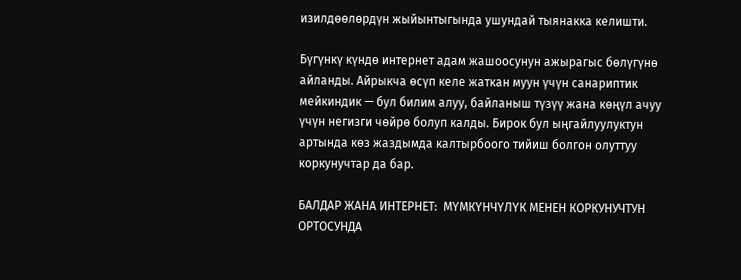изилдөөлөрдүн жыйынтыгында ушундай тыянакка келишти.

Бүгүнкү күндө интернет адам жашоосунун ажырагыс бөлүгүнө айланды. Айрыкча өсүп келе жаткан муун үчүн санариптик мейкиндик — бул билим алуу, байланыш түзүү жана көңүл ачуу үчүн негизги чөйрө болуп калды. Бирок бул ыңгайлуулуктун артында көз жаздымда калтырбоого тийиш болгон олуттуу коркунучтар да бар.

БАЛДАР ЖАНА ИНТЕРНЕТ:  МҮМКҮНЧҮЛҮК МЕНЕН КОРКУНУЧТУН ОРТОСУНДА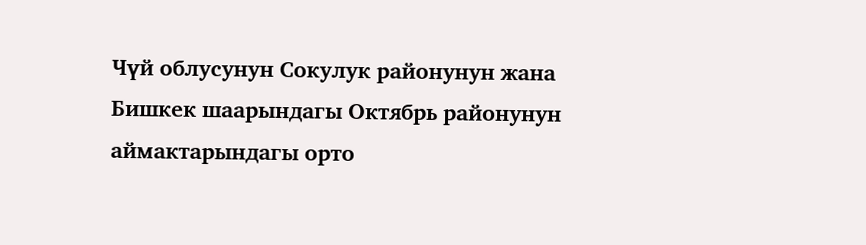Чүй облусунун Сокулук районунун жана Бишкек шаарындагы Октябрь районунун аймактарындагы орто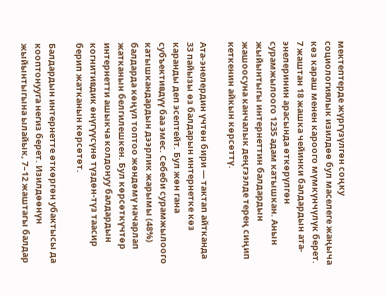мектептерде жүргүзүлгөн соңку социологиялык изилдөө бул маселеге жаңыча көз караш менен кароого мүмкүнчүлүк берет. 7 жаштан 18 жашка чейинки балдардын ата-энелеринин арасында өткөрүлгөн сурамжылоого 1235 адам катышкан. Анын жыйынтыгы интернеттин балдардын жашоосуна канчалык деңгээлде терең сиңип кеткенин айкын көрсөттү.

Ата-энелердин үчтөн бири — тактап айтканда 33 пайызы өз балдарын интернетке көз каранды деп эсептейт. Бул жөн гана субъективдүү баа эмес. Себеби сурамжылоого катышкандардын дээрлик жарымы (48%) балдарда көңүл топтоо жөндөмү начарлап жатканын белгилешкен. Бул көрсөткүчтөр интернетти ашыкча колдонуу балдардын когнитивдик өнүгүүсүнө түздөн-түз таасир берип жатканын көрсөтөт.

Балдардын интернетте өткөргөн убактысы да кооптонууга негиз берет. Изилдөөнүн жыйынтыгына ылайык, 7–12 жаштагы балдар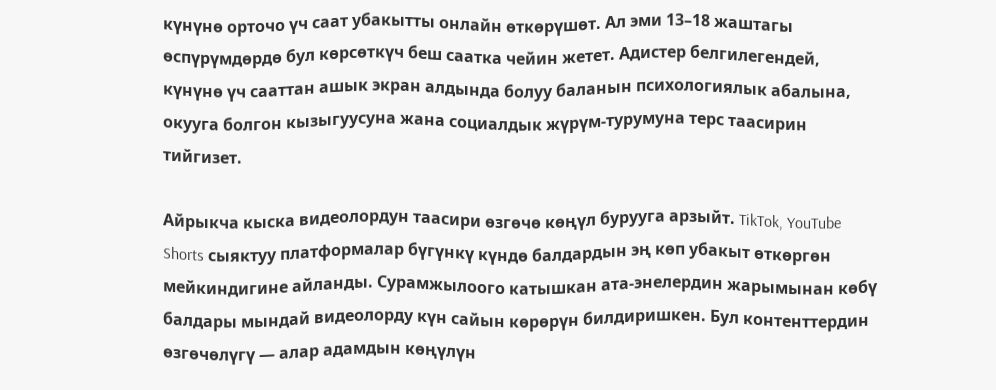күнүнө орточо үч саат убакытты онлайн өткөрүшөт. Ал эми 13–18 жаштагы өспүрүмдөрдө бул көрсөткүч беш саатка чейин жетет. Адистер белгилегендей, күнүнө үч сааттан ашык экран алдында болуу баланын психологиялык абалына, окууга болгон кызыгуусуна жана социалдык жүрүм-турумуна терс таасирин тийгизет.

Айрыкча кыска видеолордун таасири өзгөчө көңүл бурууга арзыйт. TikTok, YouTube Shorts сыяктуу платформалар бүгүнкү күндө балдардын эң көп убакыт өткөргөн мейкиндигине айланды. Сурамжылоого катышкан ата-энелердин жарымынан көбү балдары мындай видеолорду күн сайын көрөрүн билдиришкен. Бул контенттердин өзгөчөлүгү — алар адамдын көңүлүн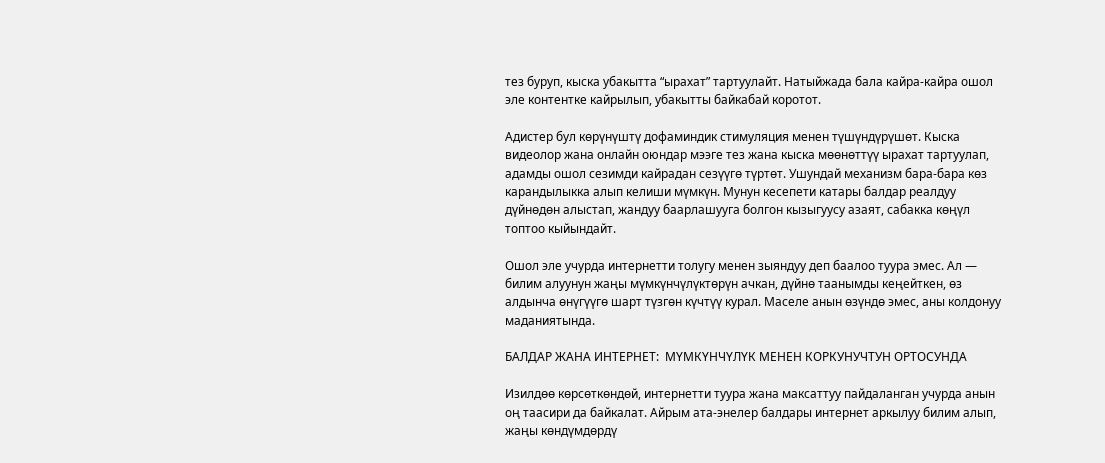тез буруп, кыска убакытта “ырахат” тартуулайт. Натыйжада бала кайра-кайра ошол эле контентке кайрылып, убакытты байкабай коротот.

Адистер бул көрүнүштү дофаминдик стимуляция менен түшүндүрүшөт. Кыска видеолор жана онлайн оюндар мээге тез жана кыска мөөнөттүү ырахат тартуулап, адамды ошол сезимди кайрадан сезүүгө түртөт. Ушундай механизм бара-бара көз карандылыкка алып келиши мүмкүн. Мунун кесепети катары балдар реалдуу дүйнөдөн алыстап, жандуу баарлашууга болгон кызыгуусу азаят, сабакка көңүл топтоо кыйындайт.

Ошол эле учурда интернетти толугу менен зыяндуу деп баалоо туура эмес. Ал — билим алуунун жаңы мүмкүнчүлүктөрүн ачкан, дүйнө таанымды кеңейткен, өз алдынча өнүгүүгө шарт түзгөн күчтүү курал. Маселе анын өзүндө эмес, аны колдонуу маданиятында.

БАЛДАР ЖАНА ИНТЕРНЕТ:  МҮМКҮНЧҮЛҮК МЕНЕН КОРКУНУЧТУН ОРТОСУНДА

Изилдөө көрсөткөндөй, интернетти туура жана максаттуу пайдаланган учурда анын оң таасири да байкалат. Айрым ата-энелер балдары интернет аркылуу билим алып, жаңы көндүмдөрдү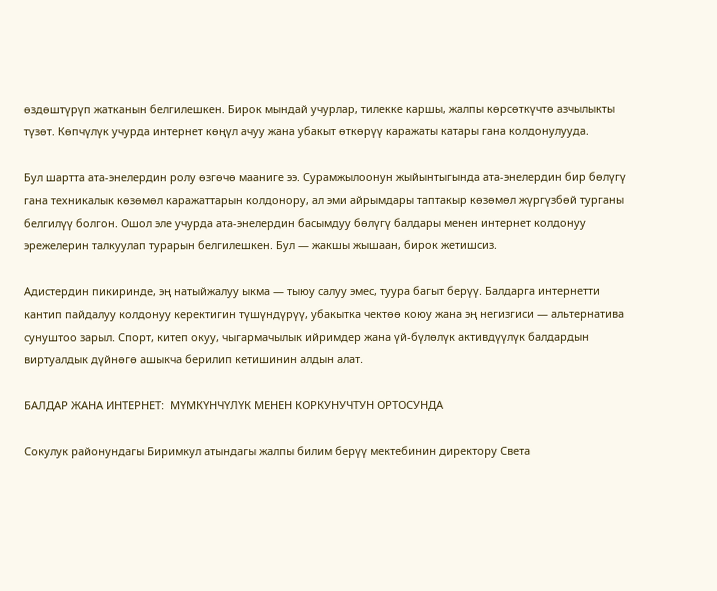өздөштүрүп жатканын белгилешкен. Бирок мындай учурлар, тилекке каршы, жалпы көрсөткүчтө азчылыкты түзөт. Көпчүлүк учурда интернет көңүл ачуу жана убакыт өткөрүү каражаты катары гана колдонулууда.

Бул шартта ата-энелердин ролу өзгөчө мааниге ээ. Сурамжылоонун жыйынтыгында ата-энелердин бир бөлүгү гана техникалык көзөмөл каражаттарын колдонору, ал эми айрымдары таптакыр көзөмөл жүргүзбөй турганы белгилүү болгон. Ошол эле учурда ата-энелердин басымдуу бөлүгү балдары менен интернет колдонуу эрежелерин талкуулап турарын белгилешкен. Бул — жакшы жышаан, бирок жетишсиз.

Адистердин пикиринде, эң натыйжалуу ыкма — тыюу салуу эмес, туура багыт берүү. Балдарга интернетти кантип пайдалуу колдонуу керектигин түшүндүрүү, убакытка чектөө коюу жана эң негизгиси — альтернатива сунуштоо зарыл. Спорт, китеп окуу, чыгармачылык ийримдер жана үй-бүлөлүк активдүүлүк балдардын виртуалдык дүйнөгө ашыкча берилип кетишинин алдын алат.

БАЛДАР ЖАНА ИНТЕРНЕТ:  МҮМКҮНЧҮЛҮК МЕНЕН КОРКУНУЧТУН ОРТОСУНДА

Сокулук районундагы Биримкул атындагы жалпы билим берүү мектебинин директору Света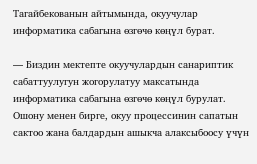Тагайбекованын айтымында, окуучулар информатика сабагына өзгөчө көңүл бурат.

— Биздин мектепте окуучулардын санариптик сабаттуулугун жогорулатуу максатында информатика сабагына өзгөчө көңүл бурулат. Ошону менен бирге, окуу процессинин сапатын сактоо жана балдардын ашыкча алаксыбоосу үчүн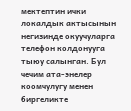мектептин ички локалдык актысынын негизинде окуучуларга телефон колдонууга тыюу салынган. Бул чечим ата-энелер коомчулугу менен биргеликте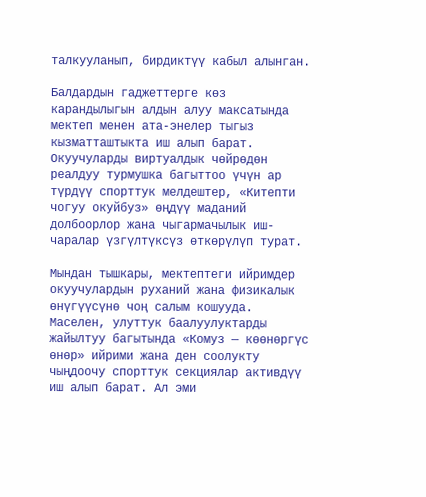талкууланып, бирдиктүү кабыл алынган.

Балдардын гаджеттерге көз карандылыгын алдын алуу максатында мектеп менен ата-энелер тыгыз кызматташтыкта иш алып барат. Окуучуларды виртуалдык чөйрөдөн реалдуу турмушка багыттоо үчүн ар түрдүү спорттук мелдештер, «Китепти чогуу окуйбуз» өңдүү маданий долбоорлор жана чыгармачылык иш-чаралар үзгүлтүксүз өткөрүлүп турат.

Мындан тышкары, мектептеги ийримдер окуучулардын руханий жана физикалык өнүгүүсүнө чоң салым кошууда. Маселен, улуттук баалуулуктарды жайылтуу багытында «Комуз — көөнөргүс өнөр» ийрими жана ден соолукту чыңдоочу спорттук секциялар активдүү иш алып барат. Ал эми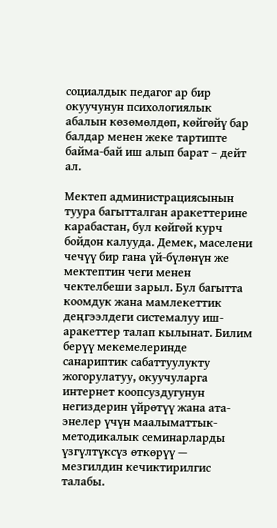социалдык педагог ар бир окуучунун психологиялык абалын көзөмөлдөп, көйгөйү бар балдар менен жеке тартипте байма-бай иш алып барат – дейт ал.

Мектеп администрациясынын туура багытталган аракеттерине карабастан, бул көйгөй курч бойдон калууда. Демек, маселени чечүү бир гана үй-бүлөнүн же мектептин чеги менен чектелбеши зарыл. Бул багытта коомдук жана мамлекеттик деңгээлдеги системалуу иш-аракеттер талап кылынат. Билим берүү мекемелеринде санариптик сабаттуулукту жогорулатуу, окуучуларга интернет коопсуздугунун негиздерин үйрөтүү жана ата-энелер үчүн маалыматтык-методикалык семинарларды үзгүлтүксүз өткөрүү — мезгилдин кечиктирилгис талабы.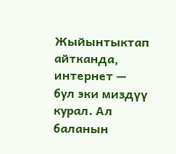Жыйынтыктап айтканда, интернет — бул эки миздүү курал. Ал баланын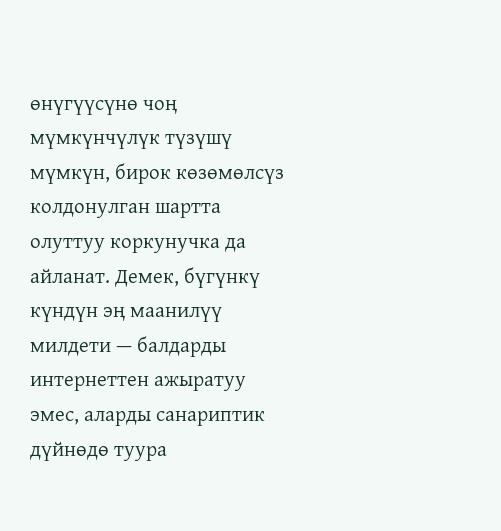өнүгүүсүнө чоң мүмкүнчүлүк түзүшү мүмкүн, бирок көзөмөлсүз колдонулган шартта олуттуу коркунучка да айланат. Демек, бүгүнкү күндүн эң маанилүү милдети — балдарды интернеттен ажыратуу эмес, аларды санариптик дүйнөдө туура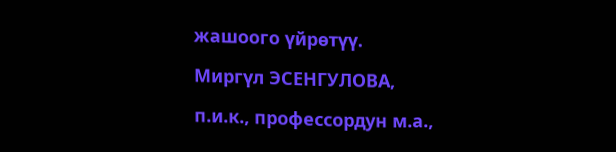жашоого үйрөтүү.

Миргүл ЭСЕНГУЛОВА,

п.и.к., профессордун м.а.,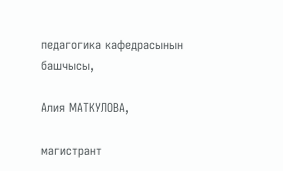педагогика кафедрасынын башчысы,

Алия МАТКУЛОВА,

магистрант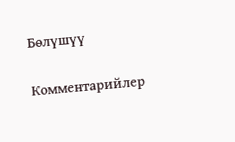Бөлүшүү

Комментарийлер